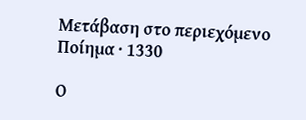Μετάβαση στο περιεχόμενο
Ποίημα · 1330

Ο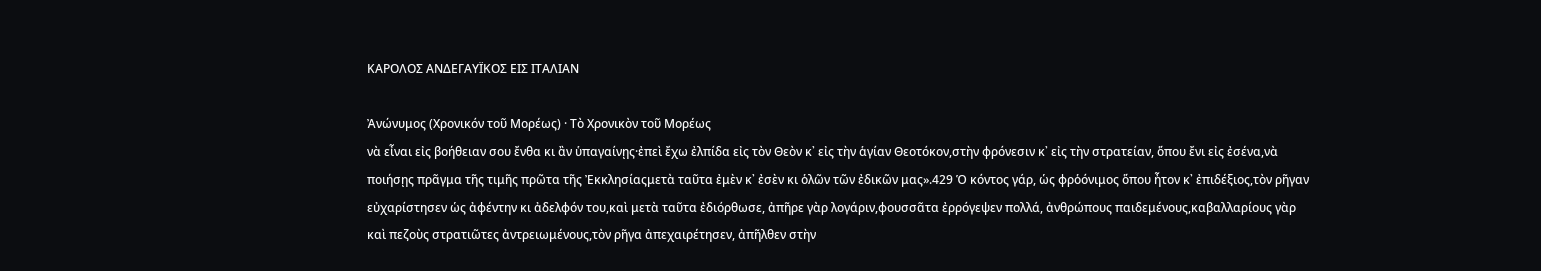ΚΑΡΟΛΟΣ ΑΝΔΕΓΑΥΪΚΟΣ ΕΙΣ ΙΤΑΛΙΑΝ

Ἀνώνυμος (Χρονικόν τοῦ Μορέως) · Τὸ Χρονικὸν τοῦ Μορέως
νὰ εἶναι εἰς βοήθειαν σου ἔνθα κι ἂν ὑπαγαίνῃς·ἐπεὶ ἔχω ἐλπίδα εἰς τὸν Θεὸν κ᾿ εἰς τὴν ἁγίαν Θεοτόκον,στὴν φρόνεσιν κ᾿ εἰς τὴν στρατείαν, ὅπου ἔνι εἰς ἐσένα,νὰ ποιήσῃς πρᾶγμα τῆς τιμῆς πρῶτα τῆς Ἐκκλησίαςμετὰ ταῦτα ἐμὲν κ᾿ ἐσὲν κι ὁλῶν τῶν ἐδικῶν μας».429 Ὁ κόντος γάρ, ὡς φρὁόνιμος ὅπου ἦτον κ᾿ ἐπιδέξιος,τὸν ρῆγαν εὐχαρίστησεν ὡς ἀφέντην κι ἀδελφόν του,καὶ μετὰ ταῦτα ἐδιόρθωσε, ἀπῆρε γὰρ λογάριν,φουσσᾶτα ἐρρόγεψεν πολλά, ἀνθρώπους παιδεμένους,καβαλλαρίους γὰρ καὶ πεζοὺς στρατιῶτες ἀντρειωμένους,τὸν ρῆγα ἀπεχαιρέτησεν, ἀπῆλθεν στὴν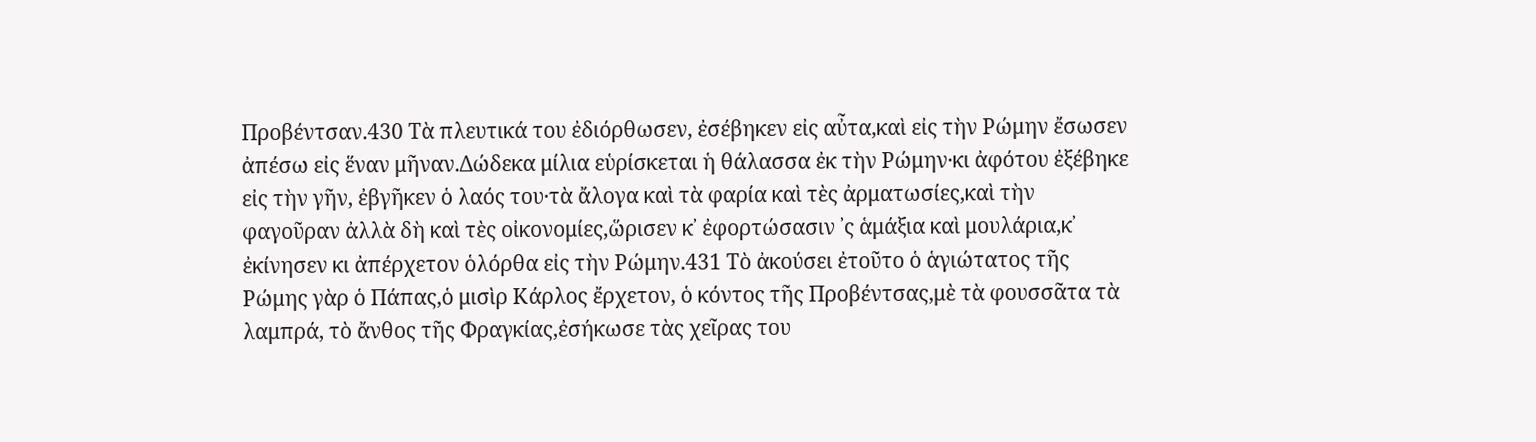Προβέντσαν.430 Τὰ πλευτικά του ἐδιόρθωσεν, ἐσέβηκεν εἰς αὖτα,καὶ εἰς τὴν Ρώμην ἔσωσεν ἀπέσω εἰς ἕναν μῆναν.Δώδεκα μίλια εὑρίσκεται ἡ θάλασσα ἐκ τὴν Ρώμην·κι ἀφότου ἐξέβηκε εἰς τὴν γῆν, ἐβγῆκεν ὁ λαός του·τὰ ἄλογα καὶ τὰ φαρία καὶ τὲς ἀρματωσίες,καὶ τὴν φαγοῦραν ἀλλὰ δὴ καὶ τὲς οἰκονομίες,ὥρισεν κ᾿ ἐφορτώσασιν ᾿ς ἁμάξια καὶ μουλάρια,κ᾿ ἐκίνησεν κι ἀπέρχετον ὁλόρθα εἰς τὴν Ρώμην.431 Τὸ ἀκούσει ἐτοῦτο ὁ ἁγιώτατος τῆς Ρώμης γὰρ ὁ Πάπας,ὁ μισὶρ Κάρλος ἔρχετον, ὁ κόντος τῆς Προβέντσας,μὲ τὰ φουσσᾶτα τὰ λαμπρά, τὸ ἄνθος τῆς Φραγκίας,ἐσήκωσε τὰς χεῖρας του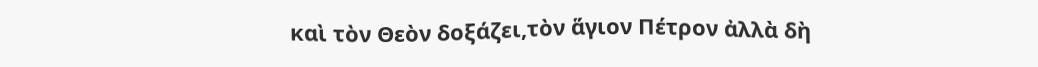καὶ τὸν Θεὸν δοξάζει,τὸν ἅγιον Πέτρον ἀλλὰ δὴ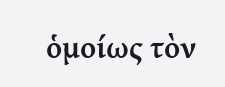ὁμοίως τὸν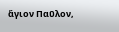ἅγιον Παῦλον,